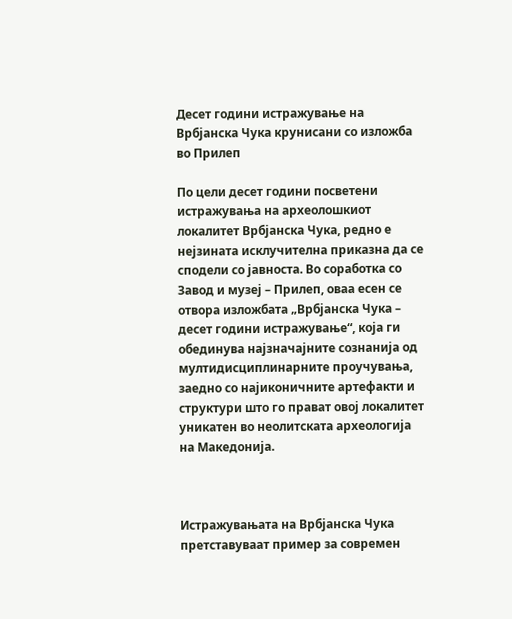Десет години истражување на Врбјанска Чука крунисани со изложба во Прилеп

По цели десет години посветени истражувања на археолошкиот локалитет Врбјанска Чука, редно е нејзината исклучителна приказна да се сподели со јавноста. Во соработка со Завод и музеј – Прилеп, оваа есен се отвора изложбата „Врбјанска Чука – десет години истражување“, која ги обединува најзначајните сознанија од мултидисциплинарните проучувања, заедно со најиконичните артефакти и структури што го прават овој локалитет уникатен во неолитската археологија на Македонија.



Истражувањата на Врбјанска Чука претставуваат пример за современ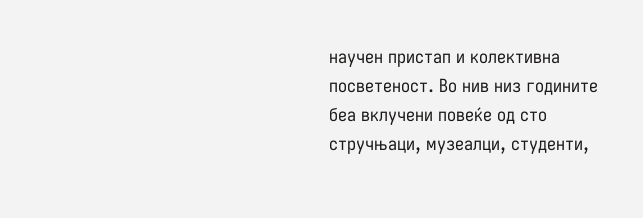научен пристап и колективна посветеност. Во нив низ годините беа вклучени повеќе од сто стручњаци, музеалци, студенти,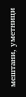мештани, уметници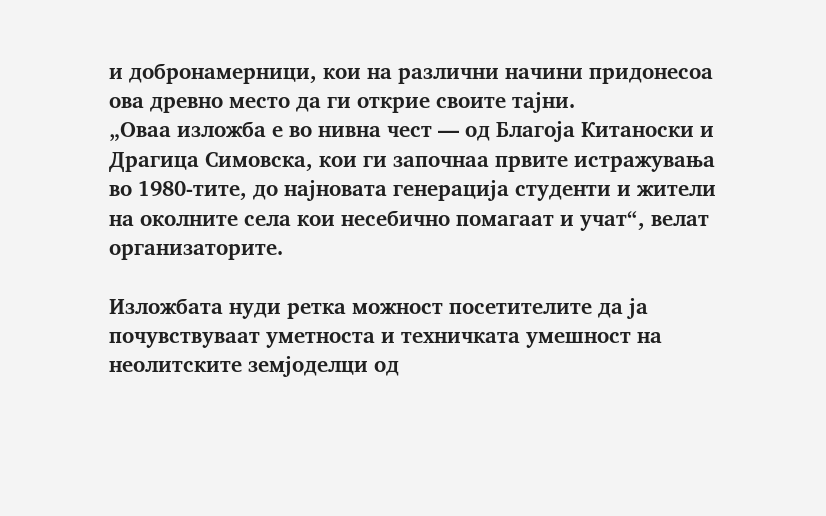и добронамерници, кои на различни начини придонесоа ова древно место да ги открие своите тајни.
„Оваа изложба е во нивна чест — од Благоја Китаноски и Драгица Симовска, кои ги започнаа првите истражувања во 1980-тите, до најновата генерација студенти и жители на околните села кои несебично помагаат и учат“, велат организаторите.

Изложбата нуди ретка можност посетителите да ја почувствуваат уметноста и техничката умешност на неолитските земјоделци од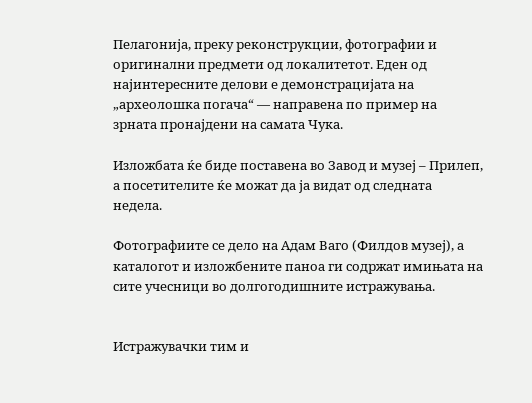Пелагонија, преку реконструкции, фотографии и оригинални предмети од локалитетот. Еден од најинтересните делови е демонстрацијата на „археолошка погача“ — направена по пример на зрната пронајдени на самата Чука.

Изложбата ќе биде поставена во Завод и музеј – Прилеп, а посетителите ќе можат да ја видат од следната недела.

Фотографиите се дело на Адам Ваго (Филдов музеј), а каталогот и изложбените паноа ги содржат имињата на сите учесници во долгогодишните истражувања.


Истражувачки тим и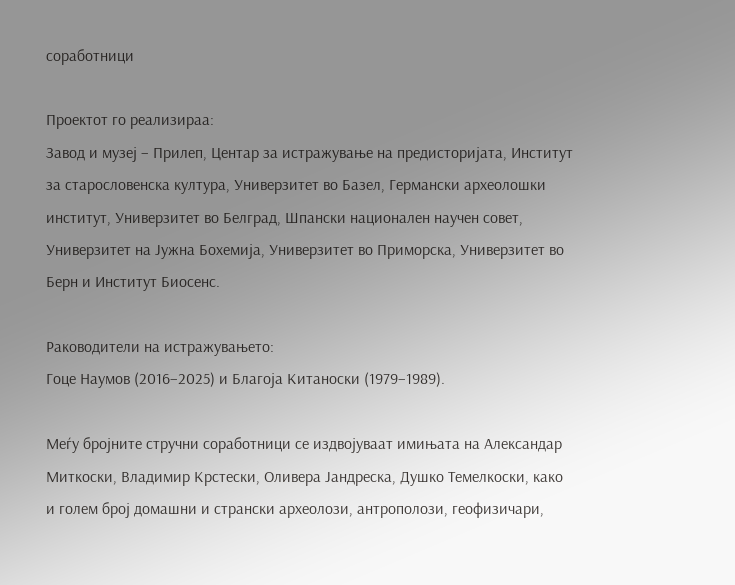соработници

Проектот го реализираа:
Завод и музеј – Прилеп, Центар за истражување на предисторијата, Институт за старословенска култура, Универзитет во Базел, Германски археолошки институт, Универзитет во Белград, Шпански национален научен совет, Универзитет на Јужна Бохемија, Универзитет во Приморска, Универзитет во Берн и Институт Биосенс.

Раководители на истражувањето:
Гоце Наумов (2016–2025) и Благоја Китаноски (1979–1989).

Меѓу бројните стручни соработници се издвојуваат имињата на Александар Миткоски, Владимир Крстески, Оливера Јандреска, Душко Темелкоски, како и голем број домашни и странски археолози, антрополози, геофизичари,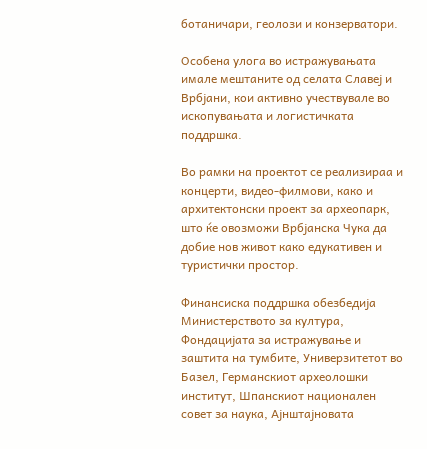ботаничари, геолози и конзерватори.

Особена улога во истражувањата имале мештаните од селата Славеј и Врбјани, кои активно учествувале во ископувањата и логистичката поддршка.

Во рамки на проектот се реализираа и концерти, видео-филмови, како и архитектонски проект за археопарк, што ќе овозможи Врбјанска Чука да добие нов живот како едукативен и туристички простор.

Финансиска поддршка обезбедија Министерството за култура, Фондацијата за истражување и заштита на тумбите, Универзитетот во Базел, Германскиот археолошки институт, Шпанскиот национален совет за наука, Ајнштајновата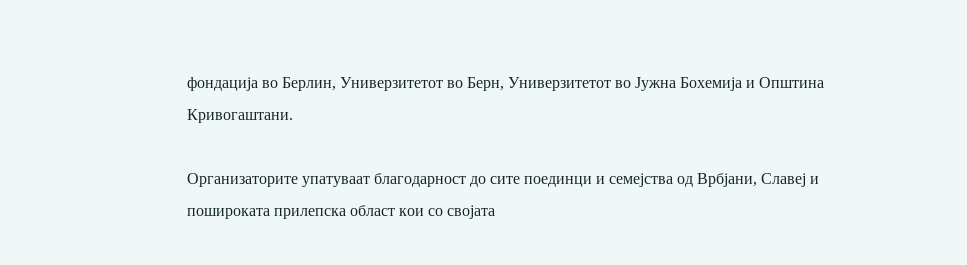фондација во Берлин, Универзитетот во Берн, Универзитетот во Јужна Бохемија и Општина Кривогаштани.

Организаторите упатуваат благодарност до сите поединци и семејства од Врбјани, Славеј и пошироката прилепска област кои со својата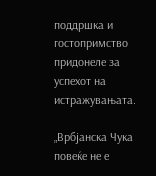поддршка и гостопримство придонеле за успехот на истражувањата.

„Врбјанска Чука повеќе не е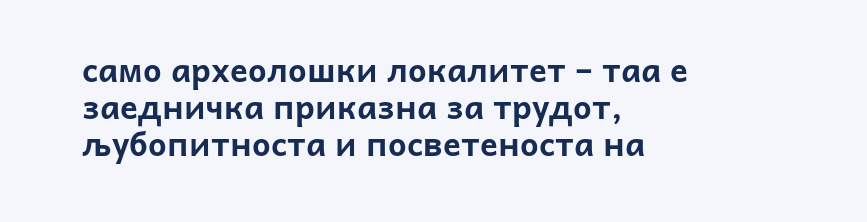само археолошки локалитет – таа е заедничка приказна за трудот, љубопитноста и посветеноста на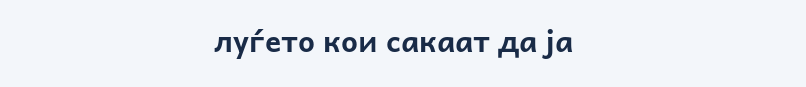луѓето кои сакаат да ја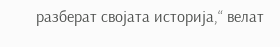разберат својата историја,“ велат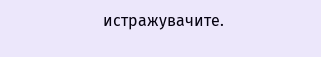истражувачите.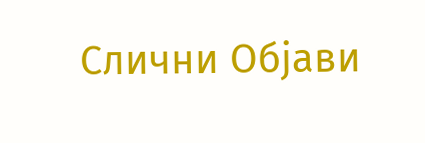Слични Објави